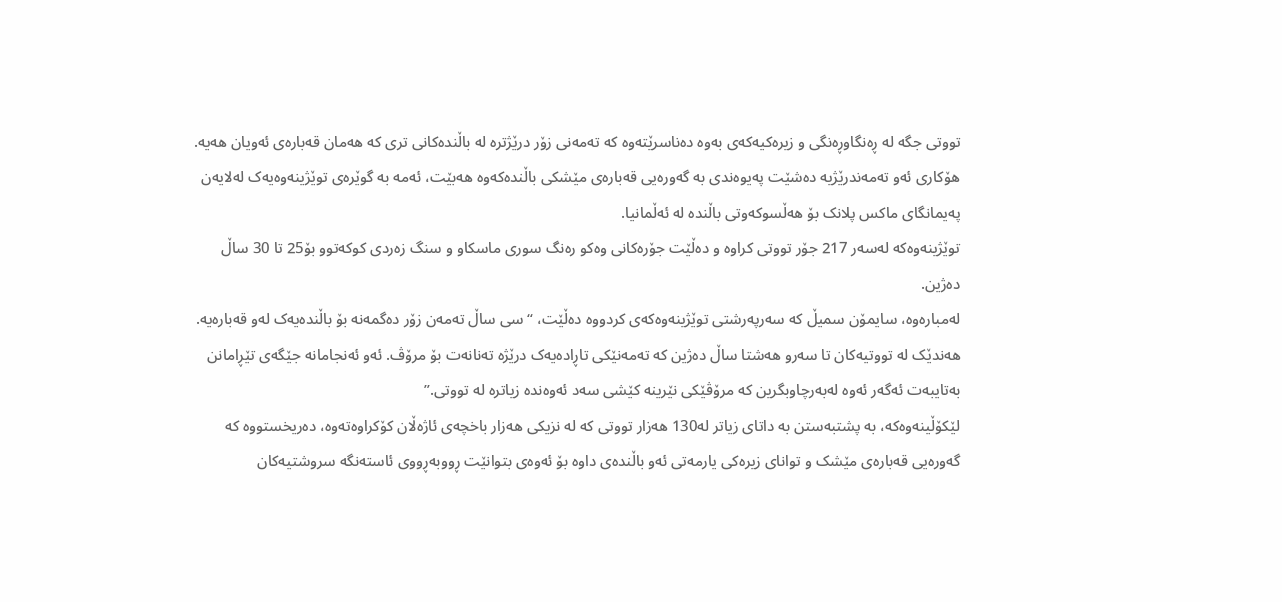تووتی جگە لە ڕەنگاوڕەنگی و زیرەکیەکەی بەوە دەناسرێتەوە کە تەمەنی زۆر درێژترە لە باڵندەکانی تری کە هەمان قەبارەی ئەویان هەیە.
هۆکاری ئەو تەمەندرێژیە دەشێت پەیوەندی بە گەورەیی قەبارەی مێشکی باڵندەکەوە هەبێت، ئەمە بە گوێرەی توێژینەوەیەک لەلایەن پەیمانگای ماکس پلانک بۆ هەڵسوکەوتی باڵندە لە ئەڵمانیا.
توێژینەوەکە لەسەر 217 جۆر تووتی کراوە و دەڵێت جۆرەکانی وەکو رەنگ سوری ماسکاو و سنگ زەردی کوکەتوو بۆ25 تا 30 ساڵ دەژین.
لەمبارەوە، سایمۆن سمیڵ کە سەرپەرشتی توێژینەوەکەی کردووە دەڵێت، “سی ساڵ تەمەن زۆر دەگمەنە بۆ باڵندەیەک لەو قەبارەیە. هەندێک لە تووتیەکان تا سەرو هەشتا ساڵ دەژین کە تەمەنێکی تاڕادەیەک درێژە تەنانەت بۆ مرۆڤ. ئەو ئەنجامانە جێگەی تێڕامانن بەتایبەت ئەگەر ئەوە لەبەرچاوبگرین کە مرۆڤێکی نێرینە کێشی سەد ئەوەندە زیاترە لە تووتی.”
لێکۆڵینەوەکە، بە پشتبەستن بە داتای زیاتر لە130 هەزار تووتی کە لە نزیکی هەزار باخچەی ئاژەڵان کۆکراوەتەوە، دەریخستووە کە گەورەیی قەبارەی مێشک و توانای زیرەکی یارمەتی ئەو باڵندەی داوە بۆ ئەوەی بتوانێت ڕووبەڕووی ئاستەنگە سروشتیەکان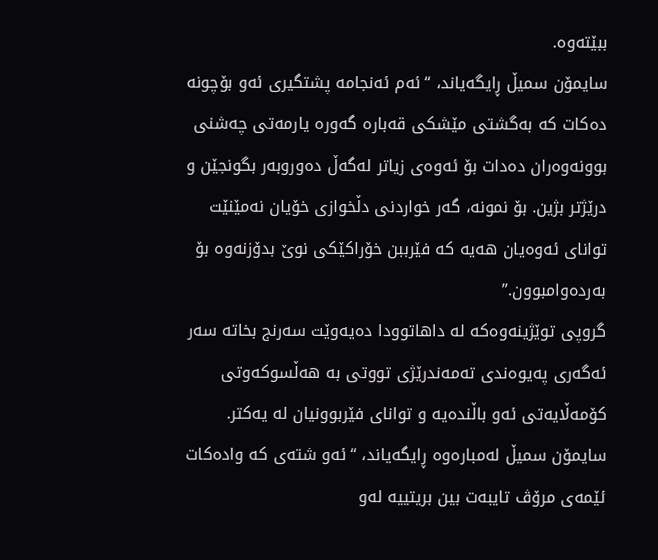ببێتەوە.
سایمۆن سمیڵ ڕایگەیاند، “ئەم ئەنجامە پشتگیری ئەو بۆچونە دەکات کە بەگشتی مێشکی قەبارە گەورە یارمەتی چەشنی بوونەوەران دەدات بۆ ئەوەی زیاتر لەگەڵ دەوروبەر بگونجێن و درێژتر بژین. بۆ نمونە، گەر خواردنی دڵخوازی خۆیان نەمێنێت توانای ئەوەیان هەیە کە فێرببن خۆراکێکی نوێ بدۆزنەوە بۆ بەردەوامبوون.”
گروپی توێژینەوەکە لە داهاتوودا دەیەوێت سەرنج بخاتە سەر ئەگەری پەیوەندی تەمەندرێژی تووتی بە هەڵسوکەوتی کۆمەڵایەتی ئەو باڵندەیە و توانای فێربوونیان لە یەکتر.
سایمۆن سمیڵ لەمبارەوە ڕایگەیاند، “ئەو شتەی کە وادەکات ئێمەی مرۆڤ تایبەت بین بریتییە لەو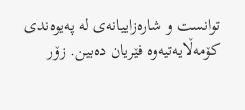توانست و شارەزاییانەی لە پەیوەندی کۆمەڵایەتیەوە فێریان دەبین. زۆر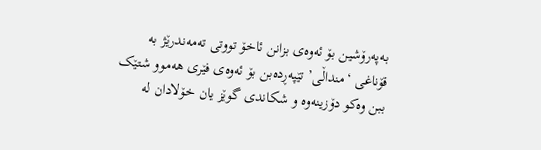بەپەرۆشین بۆ ئەوەی بزانن ئاخۆ تووتی تەمەندرێژ بە قۆناغی ‘منداڵی’ تێپەڕدەبن بۆ ئەوەی فێری هەموو شتێک ببن وەکو دۆزینەوە و شکاندی گوێز یان خۆلادان لە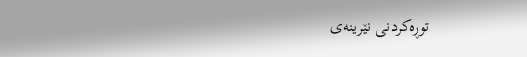توڕەکردنی نێرینەی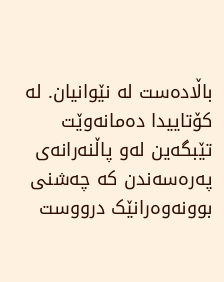باڵادەست لە نێوانیان. لە کۆتاییدا دەمانەوێت تێبگەین لەو پاڵنەرانەی پەرەسەندن کە چەشنی بوونەوەرانێک درووست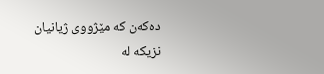دەکەن کە مێژووی ژیانیان نزیکە لە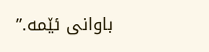باوانی ئێمە.”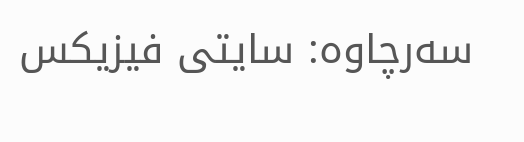سەرچاوە: سایتی فیزیکس